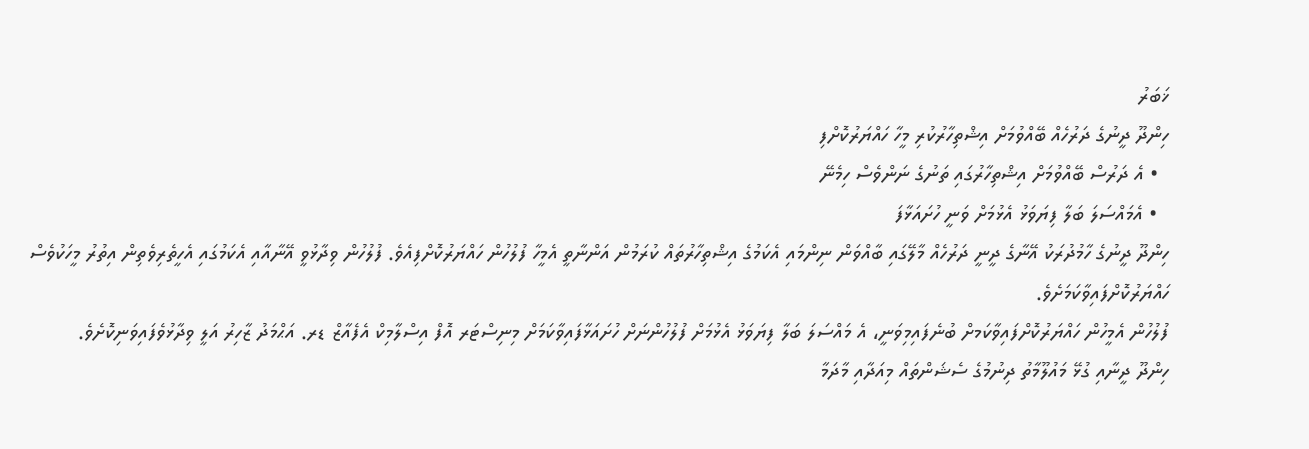ޚަބަރު
ހިންދޫ ދީނުގެ ދަރުހެއް ބޭއްވުމަށް އިޝްތިހާރުކުރި މީހާ ހައްޔަރުކޮށްފި
  • އެ ދަރުސް ބޭއްވުމަށް އިޝްތިހާރުގައި ތަނުގެ ނަންވެސް ހިމެނޭ
  • އެމައްސަލަ ބަލާ ފިޔަވަޅު އެޅުމަށް ވަނީ ހުށައަޅާފަ
ހިންދޫ ދީނުގެ ހާމުދުރަކު އޭނާގެ ދީނީ ދަރުހެއް މާލޭގައި ބާއްވަން ނިންމައި އެކަމުގެ އިޝްތިހާރުތައް ކުރަމުން އަންނާތީ އެމީހާ ފުލުހުން ހައްޔަރުކޮށްފިއެވެ. ފުލުހުން ވިދާޅުވީ އޭނާއާއި އެކަމުގައި އެހީތެރިވެތިން އިތުރު މީހަކުވެސް ހައްޔަރުކޮށްފައިވާކަމަށެވެ.
ފުލުހުން އެމީހުން ހައްޔަރުކޮށްފައިވާކަމށް ބުނެފައިމިވަނީ، އެ މައްސަލަ ބަލާ ފިޔަވަޅު އެޅުމަށް ފުލުހުންނަށް ހުށައަޅާފައިވާކަމަށް މިނިސްޓަރ އޮފް އިސްލާމިކް އެފެއާޒް ޑރ. އަޙްމަދު ޒާހިރު އަލީ ވިދާޅުވެފައިވަނިކޮށެވެ.
ހިންދޫ ދީނާއި ގުޅޭ މައުލޫމާތު ދިނުމުގެ ސެޝަންތައް މިއަދާއި މާދަމާ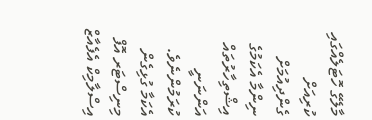މާލޭގެ ހޮޓަލެއްގައި ކުރިއަށް ގެންދިއުމަށް ނިންމާ އެކަމުގެ އިޝްތިހާރުތައް އަންނަނީ ކުރަމުންނެވެ.
އެކަމާ ގުޅިގެން މިނިސްޓަރ އޮފް އިސްލާމިކް އެފެއާޒް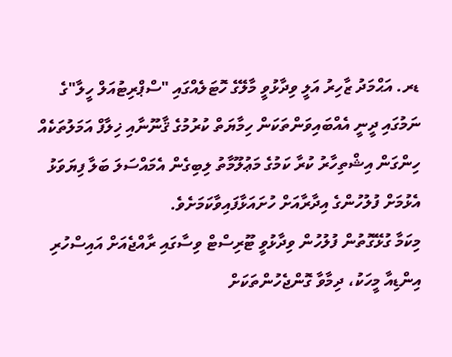ޑރ. އަޙްމަދު ޒާހިރު އަލީ ވިދާޅުވީ މާލޭގެ ހޮޓަލެއްގައި "ސްޕްރިޓުއަލް ހީލާ"ގެ ނަމުގައި ދީނީ އެއްބައިވަންތަކަން ހިމާޔަތް ކުރުމުގެ ޤާނޫނާއި ޚިލާފް އަމަލުތަކެއް ހިންގަން އިޝްތިހާރު ކުރާ ކަމުގެ މަޢުލޫމާތު ލިބިގެން އެމައްސަލަ ބަލާ ފިޔަވަޅު އެޅުމަށް ފުލުހުންގެ އިދާރާއަށް ހުށައަޅާފައިވާކަމަށެވެ.
މިކަމާ ގުޅޭގޮތުން ފުލުހުން ވިދާޅުވީ ޓޫރިސްޓް ވިސާގައި ރާއްޖެއަށް އައިސްހުރި އިންޑިއާ މީހަކު، ދިމާވާ ގޮންޖެހުންތަކަށް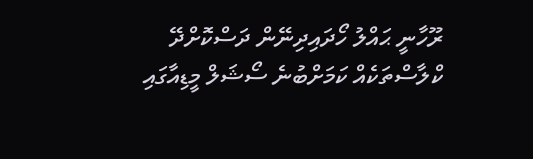ރޫހާނީ ޙައްލު ހޯދައިދިނޭން ދަސްކޮށްދޭ ކްލާސްތަކެއް ކަމަށްބުނެ ސޯޝަލް މީޑިއާގައި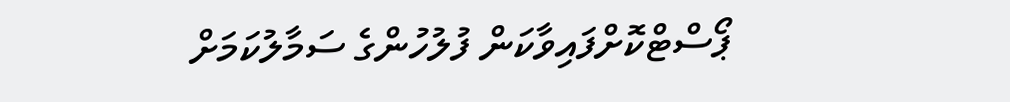ޕޯސްޓްކޮށްފައިވާކަން ފުލުހުންގެ ސަމާލުކަމަށް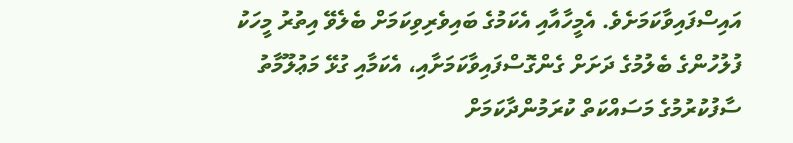އައިސްފައިވާކަމަށެވެ. އެމީހާއާއި އެކަމުގެ ބައިވެރިވިކަމަށް ބެލެވޭ އިތުރު މީހަކު ފުލުހުންގެ ބެލުމުގެ ދަށަށް ގެންގޮސްފައިވާކަމަށާއި، އެކަމާއި ގުޅޭ މަޢުލޫމާތު ސާފުކުރުމުގެ މަސައްކަތް ކުރަމުންދާކަމަށް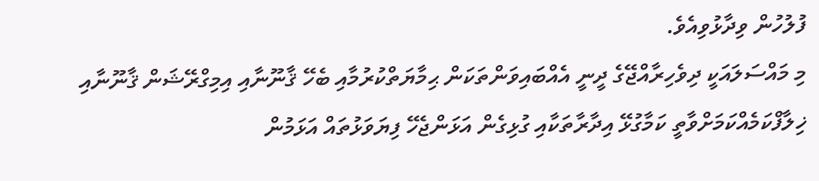ފުލުހުން ވިދާޅުވިއެވެ.
މި މައްސަލައަކީ ދިވެހިރާއްޖޭގެ ދީނީ އެއްބައިވަންތަކަން ޙިމާޔަތްކުރުމާއި ބެހޭ ޤާނޫނާއި އިމިގްރޭޝަން ޤާނޫނާއި ޚިލާފްކަމެއްކަމަށްވާތީ ކަމާގުޅޭ އިދާރާތަކާއި ގުޅިގެން އަޅަންޖެހޭ ފިޔަވަޅުތައް އަޅަމުން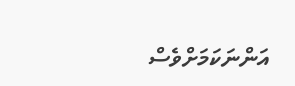އަންނަކަމަށްވެސް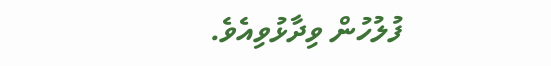ފުލުހުން ވިދާޅުވިއެވެ.